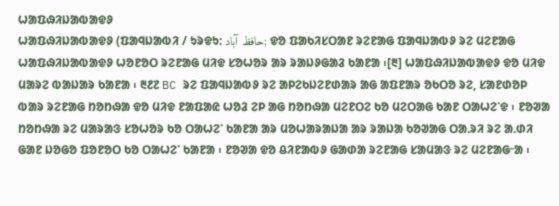ᱦᱟᱯᱷᱤᱡᱟᱵᱟᱫᱽ
ᱦᱟᱯᱷᱤᱡᱟᱵᱟᱫᱽ (ᱯᱟᱧᱡᱟᱵᱤ / ᱩᱨᱫᱩ: حافظ آباد; ᱫᱚ ᱯᱟᱠᱤᱥᱛᱟᱱ ᱨᱮᱱᱟᱜ ᱯᱟᱧᱡᱟᱵᱽ ᱨᱮ ᱢᱮᱱᱟᱜ ᱦᱟᱯᱷᱤᱡᱟᱵᱟᱫᱽ ᱦᱚᱱᱚᱛ ᱨᱮᱱᱟᱜ ᱢᱤᱫ ᱥᱚᱦᱚᱨ ᱟᱨ ᱨᱟᱡᱽᱜᱟᱲ ᱠᱟᱱᱟ ᱾[᱓] ᱦᱟᱯᱷᱤᱡᱟᱵᱟᱫᱽ ᱫᱚ ᱢᱤᱫ ᱢᱟᱨᱮ ᱵᱟᱡᱟᱨ ᱠᱟᱱᱟ ᱾ ᱓᱒᱗ BC ᱨᱮ ᱯᱟᱧᱡᱟᱵᱽ ᱨᱮ ᱟᱞᱮᱠᱡᱮᱱᱰᱟᱨ ᱟᱜ ᱟᱯᱱᱟᱨ ᱚᱠᱛᱚ ᱨᱮ, ᱥᱟᱱᱰᱚᱞ ᱵᱟᱨ ᱨᱮᱱᱟᱜ ᱴᱚᱴᱷᱟ ᱫᱚ ᱢᱤᱫ ᱱᱟᱯᱟᱭ ᱦᱚᱲ ᱮᱞ ᱟᱜ ᱴᱚᱴᱷᱟ ᱢᱮᱱᱛᱮ ᱠᱚ ᱢᱮᱛᱟᱜ ᱠᱟᱱ ᱛᱟᱦᱮᱸᱫ ᱾ ᱱᱚᱣᱟ ᱴᱚᱴᱷᱟ ᱨᱮ ᱢᱟᱨᱟᱝ ᱥᱚᱦᱚᱨ ᱠᱚ ᱛᱟᱦᱮᱸ ᱠᱟᱱᱟ ᱟᱨ ᱢᱚᱦᱟᱨᱟᱡᱟ ᱟᱨ ᱨᱟᱡᱟ ᱠᱚᱣᱟᱜ ᱛᱟᱹᱨᱤ ᱨᱮ ᱟᱹᱰᱤ ᱜᱟᱱ ᱡᱚᱜᱚ ᱯᱚᱱᱚᱛ ᱠᱚ ᱛᱟᱦᱮᱸ ᱠᱟᱱᱟ ᱾ ᱱᱚᱣᱟ ᱫᱚ ᱪᱤᱱᱟᱵᱽ ᱜᱟᱰᱟ ᱨᱮᱱᱟᱜ ᱥᱟᱢᱟᱝ ᱨᱮ ᱢᱮᱱᱟᱜᱼᱟ ᱾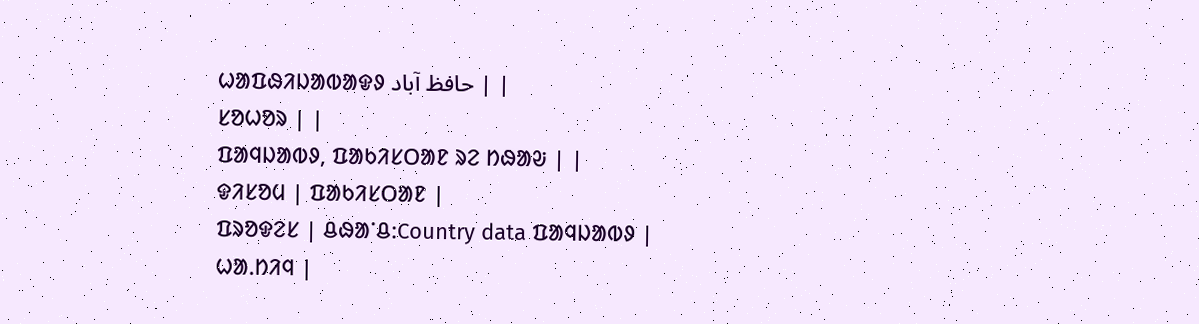ᱦᱟᱯᱷᱤᱡᱟᱵᱟᱫᱽ حافظ آباد | |
ᱥᱚᱦᱚᱨ | |
ᱯᱟᱧᱡᱟᱵᱽ, ᱯᱟᱠᱤᱥᱛᱟᱱ ᱨᱮ ᱴᱷᱟᱶ | |
ᱫᱤᱥᱚᱢ | ᱯᱟᱠᱤᱥᱛᱟᱱ |
ᱯᱨᱚᱫᱮᱥ | ᱪᱷᱟᱸᱪ:Country data ᱯᱟᱧᱡᱟᱵᱽ |
ᱦᱟᱹᱴᱤᱧ |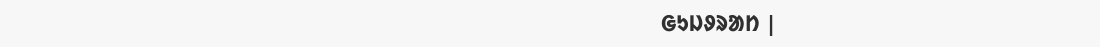ᱜᱩᱡᱽᱨᱟᱴ |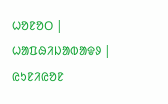ᱦᱚᱱᱚᱛ | ᱦᱟᱯᱷᱤᱡᱟᱵᱟᱫᱽ |
ᱭᱩᱱᱤᱭᱚᱱ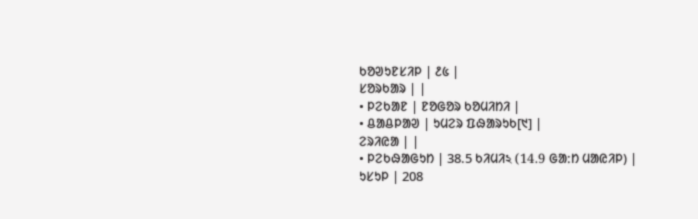ᱠᱚᱣᱩᱱᱥᱤᱞ | ᱒᱕ |
ᱥᱚᱨᱠᱟᱨ | |
• ᱞᱮᱠᱟᱱ | ᱱᱚᱜᱚᱨ ᱠᱚᱢᱤᱴᱤ |
• ᱪᱟᱪᱞᱟᱣ | ᱩᱢᱮᱨ ᱯᱷᱟᱨᱩᱠ[᱑] |
ᱮᱨᱤᱭᱟ | |
• ᱞᱮᱠᱷᱟᱜᱩᱴ | 38.5 ᱠᱤᱢᱤ২ (14.9 ᱜᱟᱺᱴ ᱢᱟᱭᱤᱞ) |
ᱩᱥᱩᱞ | 208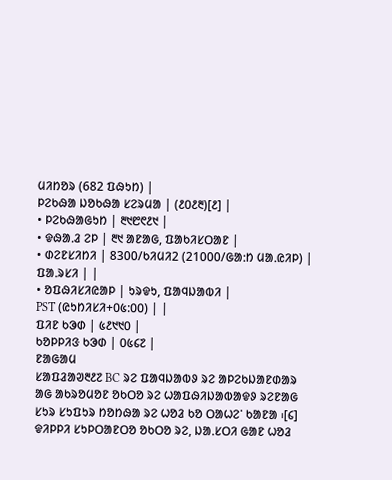ᱢᱤᱴᱚᱨ (682 ᱯᱷᱩᱴ) |
ᱞᱮᱠᱷᱟ ᱡᱚᱠᱷᱟ ᱥᱮᱨᱢᱟ | (᱒᱐᱒᱓)[᱒] |
• ᱞᱮᱠᱷᱟᱜᱩᱴ | ᱓᱑᱘᱖᱒᱑ |
• ᱫᱷᱟᱹᱲ ᱮᱞ | ᱓᱑ ᱟᱱᱟᱜ, ᱯᱟᱠᱤᱥᱛᱟᱱ |
• ᱰᱮᱱᱥᱤᱴᱤ | 8300/ᱠᱤᱢᱤ2 (21000/ᱜᱟᱺᱴ ᱢᱟᱹᱭᱤᱞ) |
ᱯᱟᱹᱨᱥᱤ | |
• ᱚᱯᱷᱤᱥᱤᱭᱟᱞ | ᱩᱨᱫᱩ, ᱯᱟᱧᱡᱟᱵᱤ |
PST (ᱭᱩᱴᱤᱥᱤ+᱐᱕:᱐᱐) | |
ᱯᱤᱱ ᱠᱳᱰ | ᱕᱒᱑᱑᱐ |
ᱠᱚᱞᱞᱤᱝ ᱠᱳᱰ | ᱐᱕᱔᱗ |
ᱱᱟᱜᱟᱢ
ᱥᱟᱯᱲᱟᱣ᱓᱒᱗ BC ᱨᱮ ᱯᱟᱧᱡᱟᱵᱽ ᱨᱮ ᱟᱞᱮᱠᱡᱟᱱᱰᱟᱨ ᱟᱜ ᱟᱠᱨᱚᱢᱚᱱ ᱚᱠᱛᱚ ᱨᱮ ᱦᱟᱯᱷᱤᱡᱟᱵᱟᱫᱽ ᱨᱮᱱᱟᱜ ᱥᱩᱨ ᱥᱩᱯᱩᱨ ᱴᱚᱴᱷᱟ ᱨᱮ ᱦᱚᱲ ᱠᱚ ᱛᱟᱦᱮᱸ ᱠᱟᱱᱟ ᱾[᱔] ᱫᱤᱞᱞᱤ ᱥᱩᱞᱛᱟᱱᱛᱚ ᱚᱠᱛᱚ ᱨᱮ, ᱡᱟᱹᱥᱛᱤ ᱜᱟᱱ ᱦᱚᱲ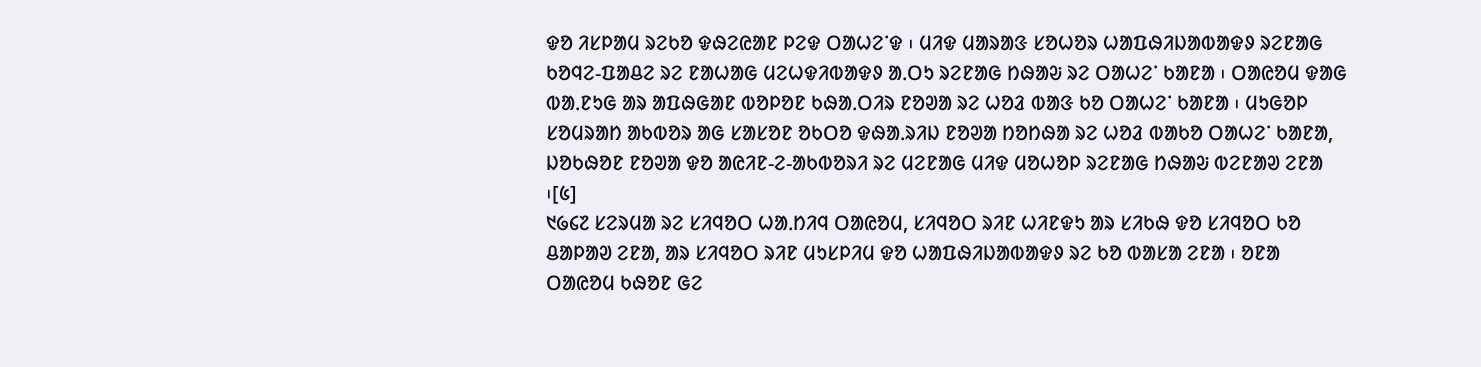ᱫᱚ ᱤᱥᱞᱟᱢ ᱨᱮᱠᱚ ᱫᱷᱮᱭᱟᱱ ᱞᱮᱫ ᱛᱟᱦᱮᱸᱫ ᱾ ᱢᱤᱫ ᱢᱟᱨᱟᱝ ᱥᱚᱦᱚᱨ ᱦᱟᱯᱷᱤᱡᱟᱵᱟᱫᱽ ᱨᱮᱱᱟᱜ ᱠᱚᱧᱮ-ᱯᱟᱪᱮ ᱨᱮ ᱱᱟᱦᱟᱜ ᱢᱮᱦᱫᱤᱵᱟᱫᱽ ᱟᱹᱛᱩ ᱨᱮᱱᱟᱜ ᱴᱷᱟᱶ ᱨᱮ ᱛᱟᱦᱮᱸ ᱠᱟᱱᱟ ᱾ ᱛᱟᱭᱚᱢ ᱫᱟᱜ ᱵᱟᱹᱱᱩᱜ ᱟᱨ ᱟᱯᱷᱜᱟᱱ ᱵᱚᱞᱚᱱ ᱠᱷᱟᱹᱛᱤᱨ ᱱᱚᱣᱟ ᱨᱮ ᱦᱚᱲ ᱵᱟᱝ ᱠᱚ ᱛᱟᱦᱮᱸ ᱠᱟᱱᱟ ᱾ ᱢᱩᱜᱚᱞ ᱥᱚᱢᱨᱟᱴ ᱟᱠᱵᱚᱨ ᱟᱜ ᱥᱟᱥᱚᱱ ᱚᱠᱛᱚ ᱫᱷᱟᱹᱨᱤᱡ ᱱᱚᱣᱟ ᱴᱚᱴᱷᱟ ᱨᱮ ᱦᱚᱲ ᱵᱟᱠᱚ ᱛᱟᱦᱮᱸ ᱠᱟᱱᱟ, ᱡᱚᱠᱷᱚᱱ ᱱᱚᱣᱟ ᱫᱚ ᱟᱭᱤᱱ-ᱮ-ᱟᱠᱵᱚᱨᱤ ᱨᱮ ᱢᱮᱱᱟᱜ ᱢᱤᱫ ᱢᱚᱦᱚᱞ ᱨᱮᱱᱟᱜ ᱴᱷᱟᱶ ᱵᱮᱱᱟᱣ ᱮᱱᱟ ᱾[᱕]
᱑᱙᱔᱗ ᱥᱮᱨᱢᱟ ᱨᱮ ᱥᱤᱧᱚᱛ ᱦᱟᱹᱴᱤᱧ ᱛᱟᱭᱚᱢ, ᱥᱤᱧᱚᱛ ᱨᱤᱱ ᱦᱤᱱᱫᱩ ᱟᱨ ᱥᱤᱠᱷ ᱫᱚ ᱥᱤᱧᱚᱛ ᱠᱚ ᱪᱟᱞᱟᱣ ᱮᱱᱟ, ᱟᱨ ᱥᱤᱧᱚᱛ ᱨᱤᱱ ᱢᱩᱥᱞᱤᱢ ᱫᱚ ᱦᱟᱯᱷᱤᱡᱟᱵᱟᱫᱽ ᱨᱮ ᱠᱚ ᱵᱟᱥᱟ ᱮᱱᱟ ᱾ ᱚᱱᱟ ᱛᱟᱭᱚᱢ ᱠᱷᱚᱱ ᱜᱮ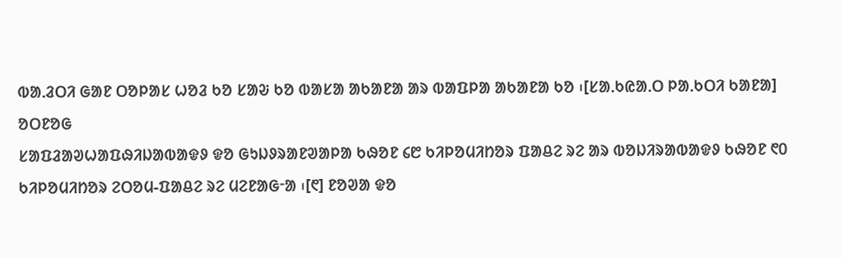ᱵᱟᱹᱲᱛᱤ ᱜᱟᱱ ᱛᱚᱞᱟᱥ ᱦᱚᱲ ᱠᱚ ᱥᱟᱶ ᱠᱚ ᱵᱟᱥᱟ ᱟᱠᱟᱱᱟ ᱟᱨ ᱵᱟᱯᱞᱟ ᱟᱠᱟᱱᱟ ᱠᱚ ᱾[ᱥᱟᱹᱠᱭᱟᱹᱛ ᱞᱟᱹᱠᱛᱤ ᱠᱟᱱᱟ]
ᱚᱛᱱᱚᱜ
ᱥᱟᱯᱲᱟᱣᱦᱟᱯᱷᱤᱡᱟᱵᱟᱫᱽ ᱫᱚ ᱜᱩᱡᱽᱨᱟᱱᱣᱟᱞᱟ ᱠᱷᱚᱱ ᱔᱘ ᱠᱤᱞᱚᱢᱤᱴᱚᱨ ᱯᱟᱪᱮ ᱨᱮ ᱟᱨ ᱵᱚᱡᱤᱨᱟᱵᱟᱫᱽ ᱠᱷᱚᱱ ᱖᱐ ᱠᱤᱞᱚᱢᱤᱴᱚᱨ ᱮᱛᱚᱢ-ᱯᱟᱪᱮ ᱨᱮ ᱢᱮᱱᱟᱜᱼᱟ ᱾[᱖] ᱱᱚᱣᱟ ᱫᱚ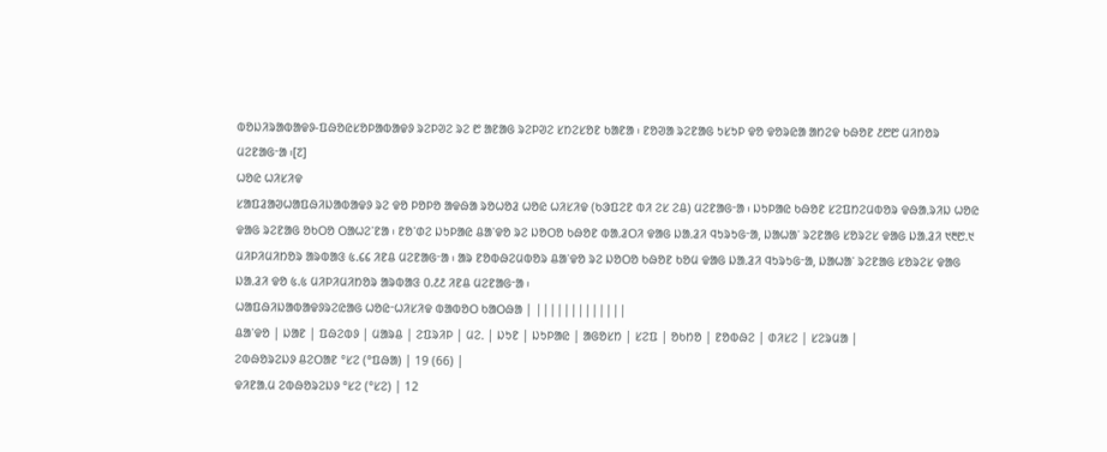ᱵᱚᱡᱤᱨᱟᱵᱟᱫᱽ-ᱯᱷᱚᱭᱥᱚᱞᱟᱵᱟᱫᱽ ᱨᱮᱞᱣᱮ ᱨᱮ ᱘ ᱟᱱᱟᱜ ᱨᱮᱞᱣᱮ ᱥᱴᱮᱥᱚᱱ ᱠᱟᱱᱟ ᱾ ᱱᱚᱣᱟ ᱨᱮᱱᱟᱜ ᱩᱥᱩᱞ ᱫᱚ ᱫᱚᱨᱭᱟ ᱟᱴᱮᱫ ᱠᱷᱚᱱ ᱒᱘᱘ ᱢᱤᱴᱚᱨ ᱢᱮᱱᱟᱜᱼᱟ ᱾[᱗]
ᱦᱚᱭ ᱦᱤᱥᱤᱫ
ᱥᱟᱯᱲᱟᱣᱦᱟᱯᱷᱤᱡᱟᱵᱟᱫᱽ ᱨᱮ ᱫᱚ ᱞᱚᱞᱚ ᱟᱫᱷᱟ ᱨᱚᱦᱚᱲ ᱦᱚᱭ ᱦᱤᱥᱤᱫ (ᱠᱳᱯᱮᱱ ᱵᱤ ᱮᱥ ᱮᱪ) ᱢᱮᱱᱟᱜᱼᱟ ᱾ ᱡᱩᱞᱟᱭ ᱠᱷᱚᱱ ᱥᱮᱯᱴᱮᱢᱵᱚᱨ ᱫᱷᱟᱹᱨᱤᱡ ᱦᱚᱭ ᱫᱟᱜ ᱨᱮᱱᱟᱜ ᱚᱠᱛᱚ ᱛᱟᱦᱮᱸᱱᱟ ᱾ ᱱᱚᱸᱰᱮ ᱡᱩᱞᱟᱭ ᱪᱟᱸᱫᱚ ᱨᱮ ᱡᱚᱛᱚ ᱠᱷᱚᱱ ᱵᱟᱹᱲᱛᱤ ᱫᱟᱜ ᱡᱟᱹᱲᱤ ᱧᱩᱨᱩᱜᱼᱟ, ᱡᱟᱦᱟᱸ ᱨᱮᱱᱟᱜ ᱥᱚᱨᱮᱥ ᱫᱟᱜ ᱡᱟᱹᱲᱤ ᱑᱓᱘.᱑ ᱢᱤᱞᱤᱢᱤᱴᱚᱨ ᱟᱨᱵᱟᱝ ᱕.᱔᱔ ᱤᱱᱪ ᱢᱮᱱᱟᱜᱼᱟ ᱾ ᱟᱨ ᱱᱚᱵᱷᱮᱢᱵᱚᱨ ᱪᱟᱸᱫᱚ ᱨᱮ ᱡᱚᱛᱚ ᱠᱷᱚᱱ ᱠᱚᱢ ᱫᱟᱜ ᱡᱟᱹᱲᱤ ᱧᱩᱨᱩᱜᱼᱟ, ᱡᱟᱦᱟᱸ ᱨᱮᱱᱟᱜ ᱥᱚᱨᱮᱥ ᱫᱟᱜ ᱡᱟᱹᱲᱤ ᱫᱚ ᱕.᱕ ᱢᱤᱞᱤᱢᱤᱴᱚᱨ ᱟᱨᱵᱟᱝ ᱐.᱒᱒ ᱤᱱᱪ ᱢᱮᱱᱟᱜᱼᱟ ᱾
ᱦᱟᱯᱷᱤᱡᱟᱵᱟᱫᱽᱨᱮᱭᱟᱜ ᱦᱚᱭᱼᱦᱤᱥᱤᱫ ᱵᱟᱵᱚᱛ ᱠᱟᱛᱷᱟ | |||||||||||||
ᱪᱟᱸᱫᱚ | ᱡᱟᱱ | ᱯᱷᱮᱵᱽ | ᱢᱟᱨᱪ | ᱮᱯᱨᱤᱞ | ᱢᱮᱹ | ᱡᱩᱱ | ᱡᱩᱞᱟᱭ | ᱟᱜᱚᱥᱴ | ᱥᱮᱯ | ᱚᱠᱴᱚ | ᱱᱚᱵᱷᱮ | ᱰᱤᱥᱮ | ᱥᱮᱨᱢᱟ |
ᱮᱵᱷᱚᱨᱮᱡᱽ ᱪᱮᱛᱟᱱ °ᱥᱮ (°ᱯᱷᱟ) | 19 (66) |
ᱫᱤᱱᱟᱹᱢ ᱮᱵᱷᱚᱨᱮᱡᱽ °ᱥᱮ (°ᱥᱮ) | 12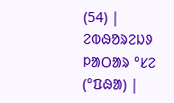(54) |
ᱮᱵᱷᱚᱨᱮᱡᱽ ᱞᱟᱛᱟᱨ °ᱥᱮ (°ᱯᱷᱟ) |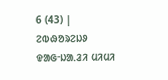6 (43) |
ᱮᱵᱷᱚᱨᱮᱡᱽ ᱫᱟᱜᱼᱡᱟᱹᱲᱤ ᱢᱤᱢᱤ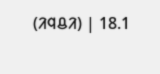(ᱤᱧᱪᱤ) | 18.1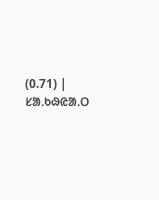(0.71) |
ᱥᱟᱹᱠᱷᱭᱟᱹᱛ